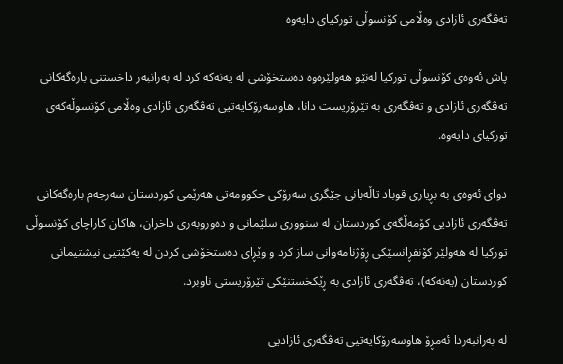ته‌ڤگه‌ری ئازادی وه‌ڵامی كۆنسوڵی توركیای دایه‌وه‌

پاش ئه‌وه‌ی كۆنسوڵی توركیا له‌نێو هه‌ولێره‌وه‌ ده‌ستخۆشی له‌ یه‌نه‌كه‌ كرد له‌ به‌رانبه‌ر داخستنی باره‌گه‌كانی ته‌ڤگه‌ری ئازادی و ته‌ڤگه‌ری به‌ تێرۆریست دانا، هاوسه‌رۆكایه‌تیی ته‌ڤگه‌ری ئازادی وه‌ڵامی كۆنسوڵه‌كه‌ی توركیای دایه‌وه‌.

دوای ئه‌وه‌ی به‌ بڕیاری قوباد تاڵه‌بانی جێگری سه‌رۆكی حكوومه‌تی هه‌رێمی كوردستان سه‌رجه‌م باره‌گه‌كانی ته‌ڤگه‌ری ئازادیی كۆمه‌ڵگه‌ی كوردستان له‌ سنووری سلێمانی و ده‌وروبه‌ری داخران، هاكان كاراچای كۆنسوڵی توركیا له‌ هه‌ولێر كۆنفڕانسێكی ڕۆژنامه‌وانی ساز كرد و وێڕای ده‌ستخۆشی كردن له‌ یه‌كێتیی نیشتیمانی كوردستان (یه‌نه‌كه‌)، ته‌ڤگه‌ری ئازادی به‌ ڕێكخستنێكی تێرۆریستی ناوبرد.

له‌ به‌رانبه‌ردا ئه‌مڕۆ هاوسه‌رۆكایه‌تیی ته‌ڤگه‌ری ئازادیی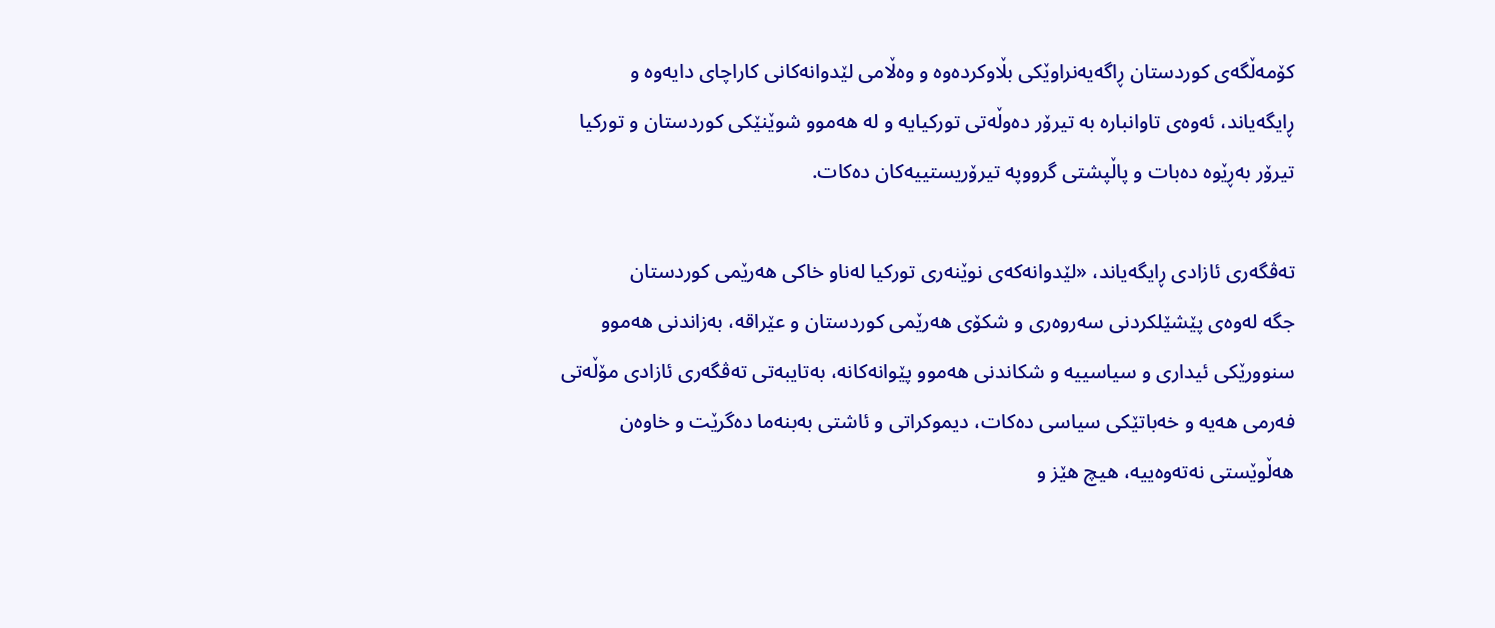كۆمه‌ڵگه‌ی كوردستان ڕاگه‌یه‌نراوێكی بڵاوكرده‌وه‌ و وه‌ڵامی لێدوانه‌كانی كاراچای دایه‌وه‌ و ڕایگه‌یاند، ئه‌وه‌ی تاوانباره‌ به‌ تیرۆر ده‌وڵه‌تی توركیایه‌ و له‌ هه‌موو شوێنێكی كوردستان و توركیا تیرۆر به‌ڕێوه‌ ده‌بات و پاڵپشتی گرووپه‌ تیرۆریستییه‌كان ده‌كات.

ته‌ڤگه‌ری ئازادی ڕایگه‌یاند، «لێدوانه‌كه‌ی نوێنه‌ری توركیا له‌ناو خاكی هه‌رێمی كوردستان جگه ‌له‌وه‌ی پێشێلكردنی سه‌روه‌ری و شكۆی هه‌رێمی كوردستان و عێراقه‌، به‌زاندنی هه‌موو سنوورێكی ئیداری و سیاسییه‌ و شكاندنی هه‌موو پێوانه‌كانه‌، به‌تایبه‌تی ته‌ڤگه‌ری ئازادی مۆڵه‌تی فه‌رمی هه‌یه‌ و خه‌باتێكی سیاسی ده‌كات، دیموكراتی و ئاشتی به‌بنه‌ما ده‌گرێت و خاوه‌ن هه‌ڵوێستی نه‌ته‌وه‌ییه‌، هیچ هێز و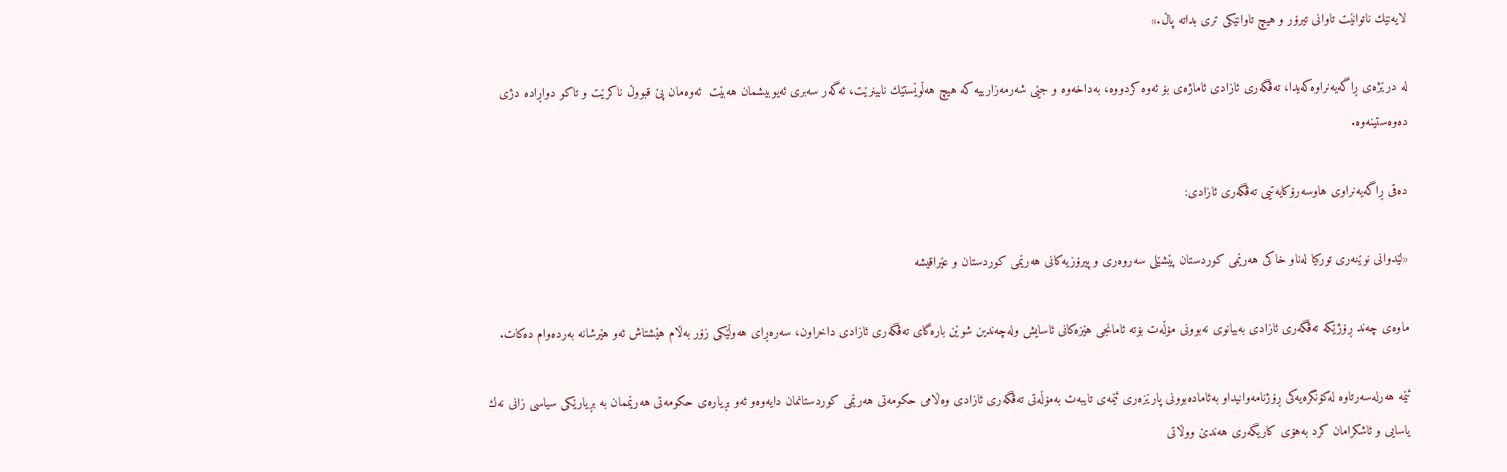لایه‌نێك ناتوانێت تاوانی تیرۆر و هیچ تاوانێكی تری بداته‌ پاڵ.»

له‌ درێژه‌ی ڕاگه‌یه‌نراوه‌كه‌یدا، ته‌ڤگه‌ری ئازادی ئاماژه‌ی بۆ ئه‌وه‌ كردووه‌، به‌داخه‌وه‌ و جێی شه‌رمه‌زارییه‌ كه‌ هیچ هه‌ڵوێستێك نابینرێت، ئه‌گه‌ر سه‌بری ئه‌یوبیشمان هه‌بێت  ئه‌وه‌مان پێ قبووڵ ناكرێت و تاكو دواڕاده ‌دژی ده‌وه‌ستینه‌وه‌.

ده‌قی ڕاگه‌یه‌نراوی هاوسه‌رۆكایه‌تیی ته‌ڤگه‌ری ئازادی:

«لێدوانی نوێنه‌ری توركیا له‌ناو خاكی هه‌رێمی كوردستان پێشێلی سه‌روه‌ری و پیرۆزیه‌كانی هه‌رێمی كوردستان و عێراقیشه‌

ماوه‌ی چه‌ند ڕۆژێكه‌ ته‌ڤگه‌ری ئازادی به‌بیانوی نه‌بوونی مۆڵه‌ت بۆته‌ ئامانجی هێزه‌كانی ئاسایش وله‌چه‌ندین شوێن باره‌گای ته‌ڤگه‌ری ئازادی داخراون، سه‌ره‌ڕای هه‌وڵێكی زۆر به‌ڵام هێشتاش ئه‌و هێرشانه‌ به‌رده‌وام ده‌كات.

ئێمه‌ هه‌رله‌سه‌رتاوه‌ له‌كۆنگره‌یه‌كی ڕۆژنامه‌وانیداو به‌ئاماده‌بوونی پارێزه‌ری ئێمه‌ی تایبه‌ت به‌مۆڵه‌تی ته‌ڤگه‌ری ئازادی وه‌ڵامی حكومه‌تی هه‌رێمی كوردستانمان دایه‌وه‌و ئه‌و بڕیاره‌ی حكومه‌تی هه‌رێممان به‌ بڕیارێكی سیاسی زانی نه‌ك یاسایی و ئاشكرامان كرد به‌هۆی كاریگه‌ری هه‌ندێ ووڵاتی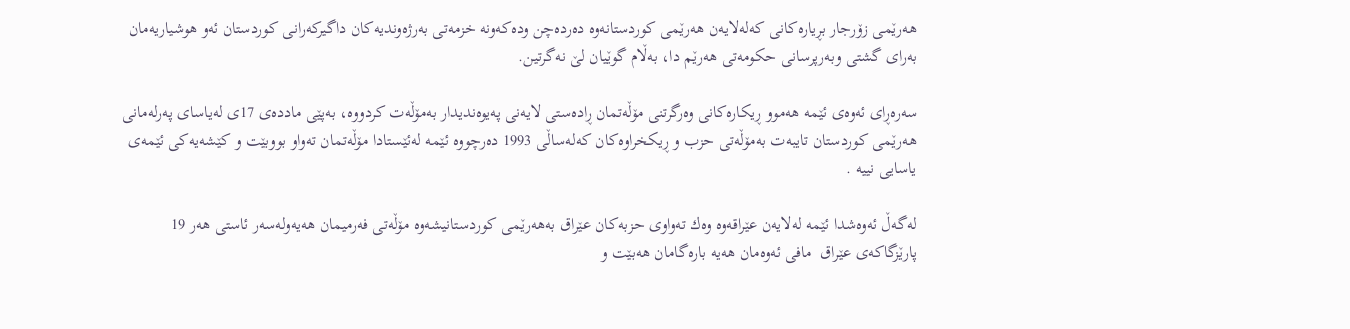هه‌رێمی زۆرجار بڕیاره‌كانی كه‌له‌لایه‌ن هه‌رێمی كوردستانه‌وه‌ ده‌رده‌چن وده‌كه‌ونه‌ خزمه‌تی به‌رژه‌وندیه‌كان داگیركه‌رانی كوردستان ئه‌و هوشیاریه‌مان به‌رای گشتی وبه‌رپرسانی حكومه‌تی هه‌رێم دا، به‌ڵام گوێیان لێ نه‌گرتین.

سه‌ره‌ڕای ئه‌وه‌ی ئێمه‌ هه‌موو ڕیكاره‌كانی وه‌رگرتنی مۆڵه‌تمان ڕاده‌ستی لایه‌نی په‌یوه‌ندیدار به‌مۆڵه‌ت كردووه‌، به‌پێی مادده‌ی 17ی له‌یاسای په‌رله‌مانی هه‌رێمی كوردستان تایبه‌ت به‌مۆڵه‌تی حزب و ڕیكخراوه‌كان كه‌له‌ساڵی 1993 ده‌رچووه‌ ئێمه‌ له‌ئێستادا مۆڵه‌تمان ته‌واو بووبێت و كێشه‌یه‌كی ئێمه‌ی یاسایی نییه‌ .

له‌گه‌ڵ ئه‌وه‌شدا ئێمه له‌لایه‌ن عێراقه‌وه‌ وه‌ك ته‌واوی حزبه‌كان عێراق به‌هه‌رێمی كوردستانیشه‌وه‌ مۆڵه‌تی فه‌رمیمان هه‌یه‌و‌له‌سه‌ر ئاستی هه‌ر 19 پارێزگاكه‌ی عێراق  مافی ئه‌وه‌مان هه‌یه‌ باره‌گامان هه‌بێت و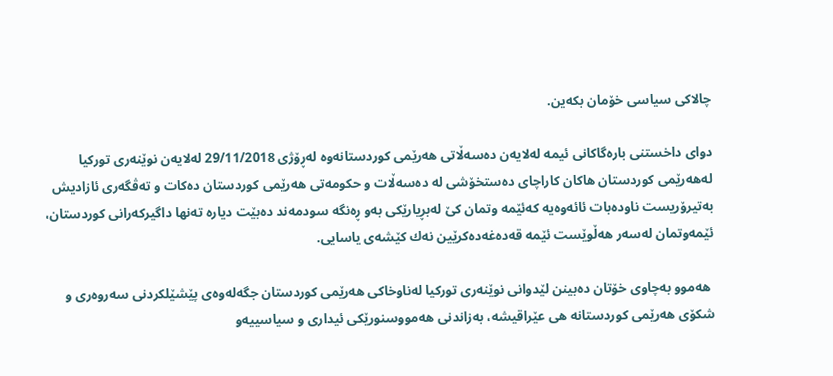چالاكی سیاسی خۆمان بكه‌ین.

دوای داخستنی باره‌گاكانی ئیمه‌ له‌لایه‌ن ده‌سه‌ڵاتی هه‌رێمی كوردستانه‌وه‌ له‌ڕۆژی 29/11/2018 له‌لایه‌ن نوێنه‌ری توركیا له‌هه‌رێمی كوردستان هاكان كاراچای ده‌ستخۆشی له ده‌سه‌ڵات و حكومه‌تی هه‌رێمی كوردستان ده‌كات و ته‌ڤگه‌ری ئازادیش به‌تیرۆریست ناوده‌بات ئائه‌وه‌یه‌ كه‌ئێمه‌ وتمان كێ له‌بڕیارێكی به‌و ڕه‌نگه‌ سودمه‌ند ده‌بێت دیاره‌ ته‌نها داگیركه‌رانی كوردستان، ئێمه‌وتمان له‌سه‌ر هه‌ڵوێست ئێمه‌ قه‌ده‌غه‌ده‌كرێین نه‌ك كێشه‌ی یاسایی.

 هه‌موو به‌چاوی خۆتان ده‌بینن لێدوانی نوێنه‌ری توركیا له‌ناوخاكی هه‌رێمی كوردستان جگه‌له‌وه‌ی پێشێلكردنی سه‌روه‌ری و شكۆی هه‌رێمی كوردستانه‌ هی عێراقیشه‌، به‌زاندنی هه‌مووسنورێكی ئیداری و سیاسییه‌و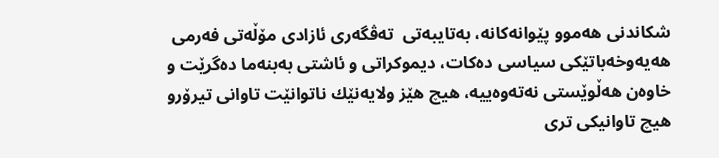شكاندنی هه‌موو پێوانه‌كانه‌، به‌تایبه‌تی  ته‌ڤگه‌ری ئازادی مۆڵه‌تی فه‌رمی هه‌یه‌وخه‌باتێكی سیاسی ده‌كات، دیموكراتی و ئاشتی به‌بنه‌ما ده‌گرێت و خاوه‌ن هه‌ڵوێستی نه‌ته‌وه‌ییه‌، هیچ هێز ولایه‌نێك ناتوانێت تاوانی تیرۆرو هیچ تاوانیكی تری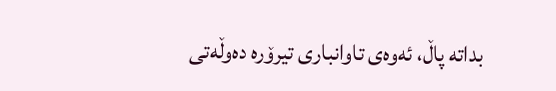بداته‌ پاڵ، ئه‌وه‌ی تاوانباری تیرۆره‌ ده‌وڵه‌تی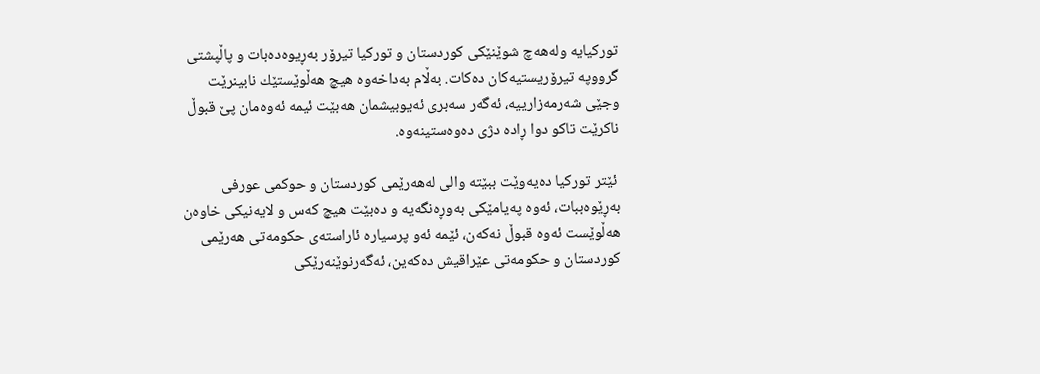توركیایه‌ وله‌هه‌چ شوێنێكی كوردستان و توركیا تیرۆر به‌ڕیوه‌ده‌بات و پاڵپشتی گرووپه‌ تیرۆریستیه‌كان ده‌كات. به‌ڵام به‌داخه‌وه‌ هیچ هه‌ڵوێستێك نابینرێت وجێی شه‌رمه‌زارییه‌، ئه‌گه‌ر سه‌بری ئه‌یوبیشمان هه‌بێت ئیمه‌ ئه‌وه‌مان پێ قبوڵ ناكرێت تاكو دوا ڕاده ‌دژی ده‌وه‌ستینه‌وه‌.

 ئێتر توركیا ده‌یه‌وێت ببێته‌ والی له‌هه‌رێمی كوردستان و حوكمی عورفی به‌ڕێوه‌ببات، ئه‌وه‌ په‌یامێكی به‌وڕه‌نگه‌یه‌ و ده‌بێت هیچ كه‌س و لایه‌نیكی خاوه‌ن هه‌ڵوێست ئه‌وه‌ قبوڵ نه‌كه‌ن، ئێمه‌ ئه‌و پرسیاره‌ ئاراسته‌ی حكومه‌تی هه‌رێمی كوردستان و حكومه‌تی عێراقیش ده‌كه‌ین، ئه‌گه‌رنوێنه‌رێكی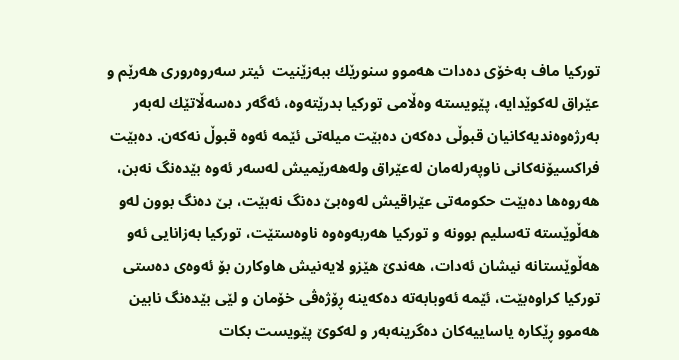توركیا ماف به‌خۆی ده‌دات هه‌موو سنورێك ببه‌زێنیت  ئیتر سه‌روه‌روری هه‌رێم و عێراق له‌كوێدایه‌، پێویسته‌ وه‌ڵامی توركیا بدرێته‌وه‌، ئه‌گه‌ر ده‌سه‌ڵاتێك له‌به‌ر به‌رژه‌وه‌ندیه‌كانیان قبوڵی ده‌كه‌ن ده‌بێت میله‌تی ئێمه‌ ئه‌وه‌ قبوڵ نه‌كه‌ن. ده‌بێت فراكسیۆنه‌كانی ناوپه‌رله‌مان له‌عێراق وله‌هه‌رێمیش له‌سه‌ر ئه‌وه‌ بێده‌نگ نه‌بن، هه‌روه‌ها ده‌بێت حكومه‌تی عێراقیش له‌وه‌بێ ده‌نگ نه‌بێت، بێ ده‌نگ بوون له‌و هه‌ڵوێسته‌ ته‌سلیم بوونه‌ و توركیا هه‌ربه‌وه‌وه‌ ناوه‌ستێت، توركیا به‌زانایی ئه‌و هه‌ڵوێستانه‌ نیشان ئه‌دات، هه‌ندێ هێزو لایه‌نیش هاوكارن بۆ ئه‌وه‌ی ده‌ستی توركیا كراوه‌بێت، ئێمه‌ ئه‌وبابه‌ته‌ ده‌كه‌ینه‌ ڕۆژه‌ڤی خۆمان و لێی بێده‌نگ نابین هه‌موو ڕێكاره‌ یاساییه‌كان ده‌گرینه‌به‌ر و له‌كوێ پێویست بكات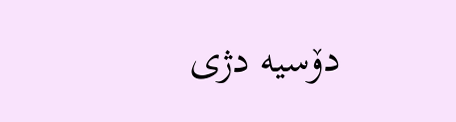دۆسیه‌ دژی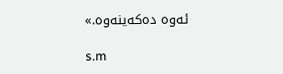ئه‌وه‌ ده‌كه‌ینه‌وه‌.»

s.m